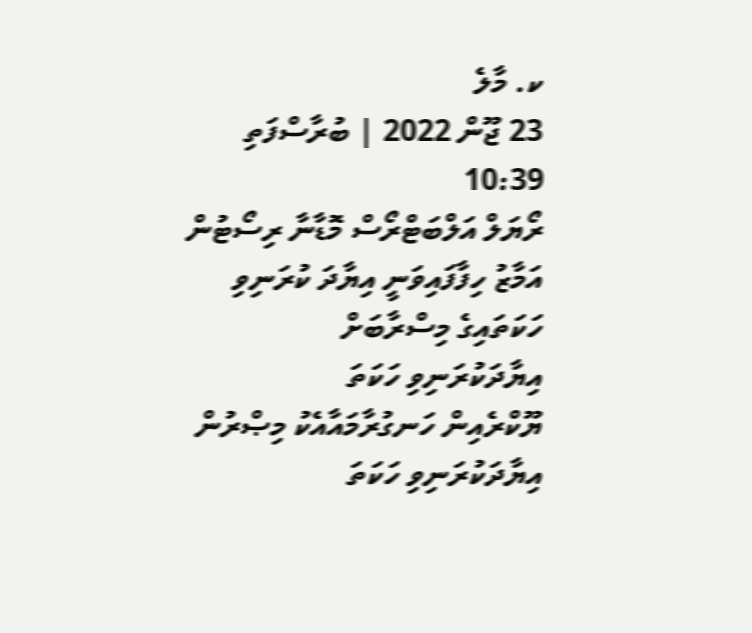ކ. މާލެ
23 ޖޫން 2022 | ބުރާސްފަތި 10:39
ރޯޔަލް އަލްބަޓްރޯސް މޮޑާނާ ރިސޯޓުން އަމާޒު ހިފާފައިވަނީ އިޔާދަ ކުރަނިވި ހަކަތައިގެ މިސްރާބަށް
އިޔާދަކުރަނިވި ހަކަތަ
ޔޫކްރެއިން ހަނގުރާމައާއެކު މިޞްރުން އިޔާދަކުރަނިވި ހަކަތަ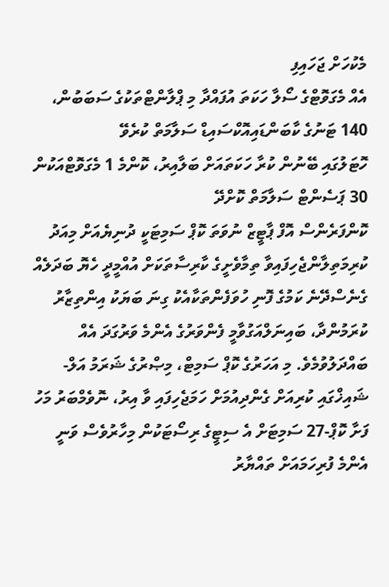މެކުހަށް ޖަހައިފި
އެއް މެގަވޮޓްގެ ސޯލާ ހަކަތަ އުފައްދާ މި ޕްލާންޓްތަކުގެ ސަބަބުން، 140 ޓަނުގެ ކާބަންޑައިއޮކްސައިޑް ސަލާމަތް ކުރެވޭ
ހޮޓަލުގައި ބޭނުން ކުރާ ހަކަތައަށް ބަލާއިރު، ކޮންމެ 1 މެގަވޮޓްއަކުން 30 ޕަސެންޓް ސަލާމަތް ކޮށްދޭ
ކޮންފަރެންސް އޮފް ޕާޓީޒް ނުވަތަ ކޮޕް ސަމިޓަކީ ދުނިޔެއަށް މިއަދު ކުރިމަތިލާންޖެހިފައިވާ ތިމާވެށީގެ ކާރިސާތަކަށް އުއްމީދީ ހެޔޮ ބަދަލެއް ގެނެސްދޭނެ ކަމުގެ ފޮނި ހުވަފެންތަކާއެކު ގިނަ ބަޔަކު އިންތިޒާރު ކުރަމުންދާ، ބައިނަލްއަގުވާމީ ފެންވަރުގެ އެންމެ ވަރުގަދަ އެއް ބައްދަލުވުމެވެ. މި އަހަރުގެ ކޮޕް ސަމިޓް، މިޞްރުގެ ޝަރަމު އަލް-ޝައިޚްގައި ކުރިއަށް ގެންދިއުމަށް ހަމަޖެހިފައި ވާ އިރު، ނޮވެމްބަރު މަހު ފަށާ ކޮޕް-27 ސަމިޓަށް އެ ސިޓީގެ ރިސޯޓަކުން މިހާރުވެސް ވަނީ އެންމެ ފުރިހަމައަށް ތައްޔާރު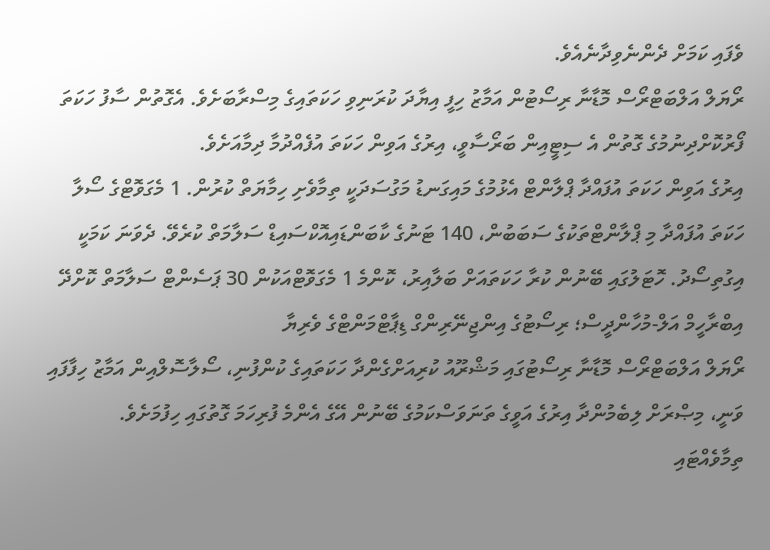ވެފައި ކަމަށް ދެންނެވިދާނެއެވެ.
ރޯޔަލް އަލްބަޓްރޯސް މޮޑާނާ ރިސޯޓުން އަމާޒު ހިފީ އިޔާދަ ކުރަނިވި ހަކަތައިގެ މިސްރާބަށެވެ. އެގޮތުން ސާފު ހަކަތަ ފޯރުކޮށްދިނުމުގެ ގޮތުން އެ ސިޓީއިން ބަރޯސާވީ، އިރުގެ އަވިން ހަކަތަ އުފެއްދުމާ ދިމާއަށެވެ.
އިރުގެ އަވިން ހަކަތަ އުފައްދާ ޕްލާންޓް އެޅުމުގެ މައިގަނޑު މަގުސަދަކީ ތިމާވެށި ހިމާޔަތް ކުރުން. 1 މެގަވޮޓްގެ ސޯލާ ހަކަތަ އުފައްދާ މި ޕްލާންޓްތަކުގެ ސަބަބުން، 140 ޓަނުގެ ކާބަންޑައިއޮކްސައިޑް ސަލާމަތް ކުރެވޭ. ދެވަނަ ކަމަކީ އިގުތިސޯދު. ހޮޓަލުގައި ބޭނުން ކުރާ ހަކަތައަށް ބަލާއިރު، ކޮންމެ 1 މެގަވޮޓްއަކުން 30 ޕަސެންޓް ސަލާމަތް ކޮށްދޭ
އިބްރާހީމް އަލް-މުހާންދީސް؛ ރިސޯޓުގެ އިންޖިނޭރިންގް ޑިޕާޓްމަންޓްގެ ވެރިޔާ
ރޯޔަލް އަލްބަޓްރޯސް މޮޑާނާ ރިސޯޓުގައި މަޝްރޫއު ކުރިއަށްގެންދާ ހަކަތައިގެ ކުންފުނި، ސޯލާސޮލްއިން އަމާޒު ހިފާފައި ވަނީ، މިޞްރަށް ލިބެމުންދާ އިރުގެ އަވީގެ ތަނަވަސްކަމުގެ ބޭނުން އޭގެ އެންމެ ފުރިހަމަ ގޮތުގައި ހިފުމަށެވެ.
ތިމާވެއްޓައި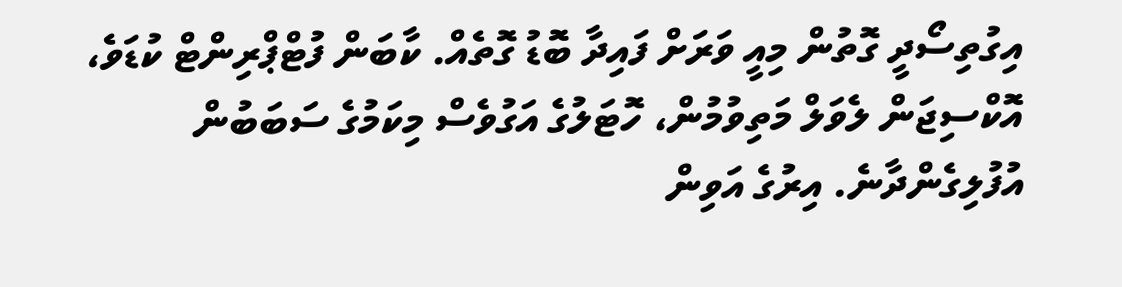އިގުތިސޯދީ ގޮތުން މިއީ ވަރަށް ފައިދާ ބޮޑު ގޮތެއް. ކާބަން ފުޓްޕްރިންޓް ކުޑަވެ، އޮކްސިޖަން ލެވަލް މަތިވުމުން، ހޮޓަލުގެ އަގުވެސް މިކަމުގެ ސަބަބުން އުފުލިގެންދާނެ. އިރުގެ އަވިން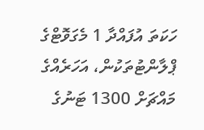ހަކަތަ އުފައްދާ 1 މެގަވޮޓްގެ ޕްލާންޓުތަކުން، އަހަރެއްގެ މައްޗަށް 1300 ޓަނުގެ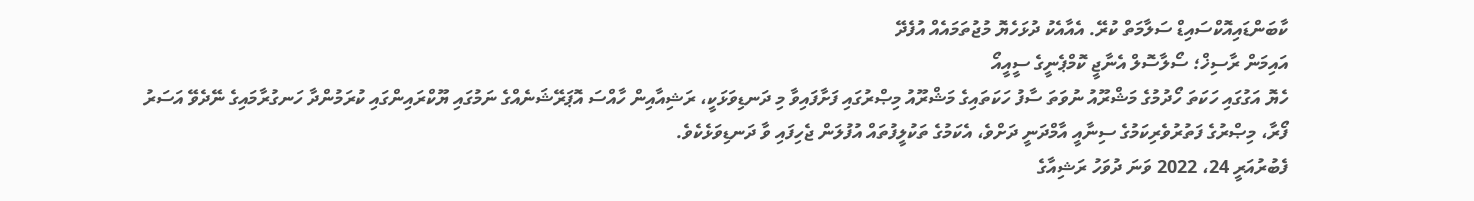ކާބަންޑައިއޮކްސައިޑް ސަލާމަތް ކުރޭ. އެއާއެކު ދުޅަހެޔޮ މުޖުތަމައެއް އުފެދޭ
އައިމަން ރާސިޚް؛ ސޯލާސޮލް އެނާޖީ ކޮމްޕެނީގެ ސީއީއޯ
ހެޔޮ އަގުގައި ހަކަތަ ހޯދުމުގެ މަޝްރޫއު ނުވަތަ ސާފު ހަކަތައިގެ މަޝްރޫއު މިޞްރުގައި ފަށާފައިވާ މި ދަނޑިވަޅަކީ، ރަޝިއާއިން ހާއްސަ އޮޕަރޭޝަނެއްގެ ނަމުގައި ޔޫކްރައިންގައި ކުރަމުންދާ ހަނގުރާމައިގެ ނޭދެވޭ އަސަރު ފޯރާ، މިޞްރުގެ ފަތުރުވެރިކަމުގެ ސިނާއީ އާމްދަނީ ދަށްވެ، އެކަމުގެ ތަކުލީފުތައް އުފުލަން ޖެހިފައި ވާ ދަނޑިވަޅެކެވެ.
ފެބުރުއަރީ 24، 2022 ވަނަ ދުވަހު ރަޝިއާގެ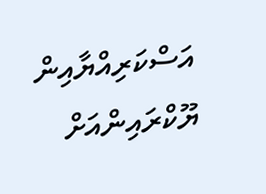އަސްކަރިއްޔާއިން ޔޫކްރައިންއަށް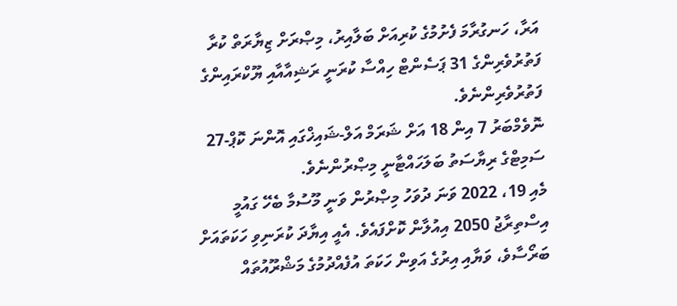އަރާ، ހަނގުރާމަ ފެށުމުގެ ކުރިއަށް ބަލާއިރު، މިޞްރަށް ޒިޔާރަތް ކުރާ ފަތުރުވެރިންގެ 31 ޕަސެންޓް ހިއްސާ ކުރަނީ ރަޝިއާއާއި ޔޫކްރައިންގެ ފަތުރުވެރިންނެވެ.
ނޮވެމްބަރު 7 އިން 18 އަށް ޝަރަމް އަލް-ޝައިޚްގައި އޮންނަ ކޮޕް-27 ސަމިޓްގެ ރިޔާސަތު ބަލަހައްޓާނީ މިޞްރުންނެވެ.
މެއި 19، 2022 ވަނަ ދުވަހު މިޞްރުން ވަނީ މޫސުމާ ބެހޭ ގައުމީ އިސްތިރާޖު 2050 އިއުލާން ކޮށްފައެވެ. އެއީ އިޔާދަ ކުރަނިވި ހަކަތައަށް ބަރޯސާވެ، ވަޔާއި އިރުގެ އަވިން ހަކަތަ އުފެއްދުމުގެ މަޝްރޫއުތައް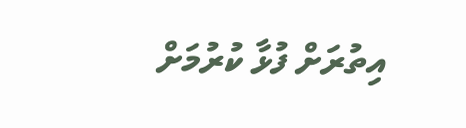އިތުރަށް ފުޅާ ކުރުމަށް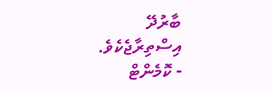ބާރުދޭ އިސްތިރާޖެކެވެ.
- ކޮމެންޓް